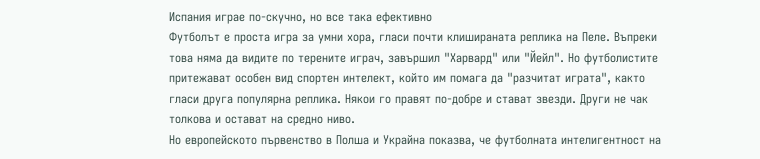Испания играе по-скучно, но все така ефективно
Футболът е проста игра за умни хора, гласи почти клишираната реплика на Пеле. Въпреки това няма да видите по терените играч, завършил "Харвард" или "Йейл". Но футболистите притежават особен вид спортен интелект, който им помага да "разчитат играта", както гласи друга популярна реплика. Някои го правят по-добре и стават звезди. Други не чак толкова и остават на средно ниво.
Но европейското първенство в Полша и Украйна показва, че футболната интелигентност на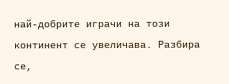най-добрите играчи на този континент се увеличава. Разбира се,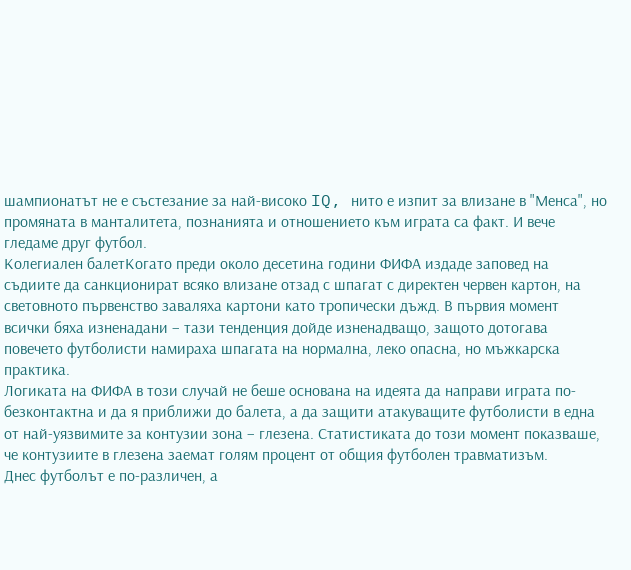шампионатът не е състезание за най-високо IQ, нито е изпит за влизане в "Менса", но промяната в манталитета, познанията и отношението към играта са факт. И вече гледаме друг футбол.
Колегиален балетКогато преди около десетина години ФИФА издаде заповед на съдиите да санкционират всяко влизане отзад с шпагат с директен червен картон, на световното първенство заваляха картони като тропически дъжд. В първия момент всички бяха изненадани – тази тенденция дойде изненадващо, защото дотогава повечето футболисти намираха шпагата на нормална, леко опасна, но мъжкарска практика.
Логиката на ФИФА в този случай не беше основана на идеята да направи играта по-безконтактна и да я приближи до балета, а да защити атакуващите футболисти в една от най-уязвимите за контузии зона – глезена. Статистиката до този момент показваше, че контузиите в глезена заемат голям процент от общия футболен травматизъм.
Днес футболът е по-различен, а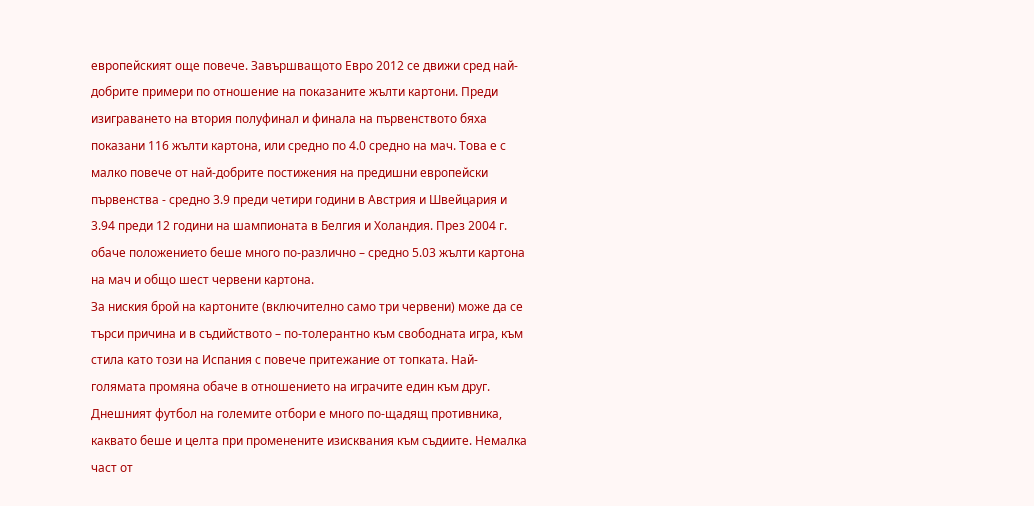европейският още повече. Завършващото Евро 2012 се движи сред най-добрите примери по отношение на показаните жълти картони. Преди изиграването на втория полуфинал и финала на първенството бяха показани 116 жълти картона, или средно по 4.0 средно на мач. Това е с малко повече от най-добрите постижения на предишни европейски първенства - средно 3.9 преди четири години в Австрия и Швейцария и 3.94 преди 12 години на шампионата в Белгия и Холандия. През 2004 г. обаче положението беше много по-различно – средно 5.03 жълти картона на мач и общо шест червени картона.
За ниския брой на картоните (включително само три червени) може да се търси причина и в съдийството – по-толерантно към свободната игра, към стила като този на Испания с повече притежание от топката. Най-голямата промяна обаче в отношението на играчите един към друг. Днешният футбол на големите отбори е много по-щадящ противника, каквато беше и целта при променените изисквания към съдиите. Немалка част от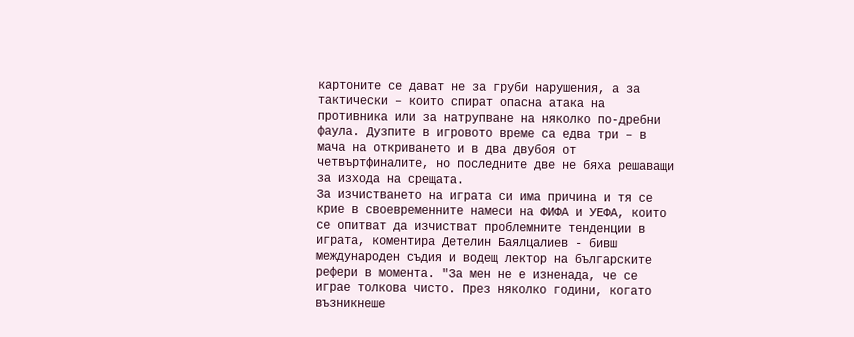картоните се дават не за груби нарушения, а за тактически – които спират опасна атака на противника или за натрупване на няколко по-дребни фаула. Дузпите в игровото време са едва три – в мача на откриването и в два двубоя от четвъртфиналите, но последните две не бяха решаващи за изхода на срещата.
За изчистването на играта си има причина и тя се крие в своевременните намеси на ФИФА и УЕФА, които се опитват да изчистват проблемните тенденции в играта, коментира Детелин Баялцалиев - бивш международен съдия и водещ лектор на българските рефери в момента. "За мен не е изненада, че се играе толкова чисто. През няколко години, когато възникнеше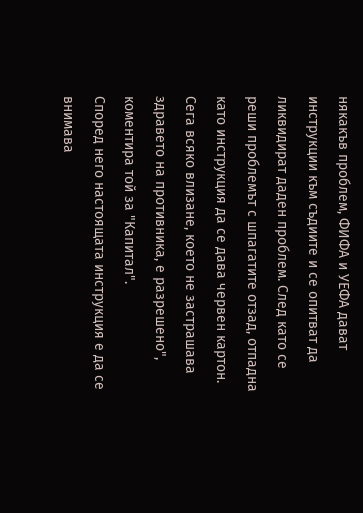някакъв проблем, ФИФА и УЕФА дават инструкции към съдиите и се опитват да ликвидират даден проблем. След като се реши проблемът с шпагатите отзад, отпадна като инструкция да се дава червен картон. Сега всяко влизане, което не застрашава здравето на противника, е разрешено", коментира той за "Капитал".
Според него настоящата инструкция е да се внимава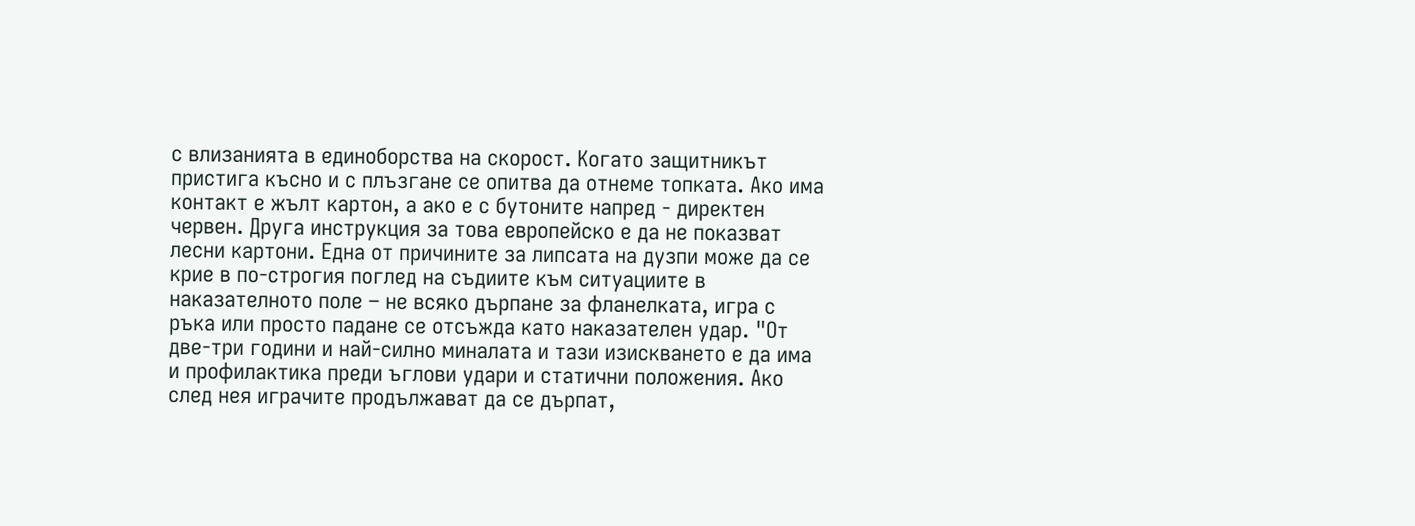с влизанията в единоборства на скорост. Когато защитникът пристига късно и с плъзгане се опитва да отнеме топката. Ако има контакт е жълт картон, а ако е с бутоните напред - директен червен. Друга инструкция за това европейско е да не показват лесни картони. Една от причините за липсата на дузпи може да се крие в по-строгия поглед на съдиите към ситуациите в наказателното поле – не всяко дърпане за фланелката, игра с ръка или просто падане се отсъжда като наказателен удар. "От две-три години и най-силно миналата и тази изискването е да има и профилактика преди ъглови удари и статични положения. Ако след нея играчите продължават да се дърпат,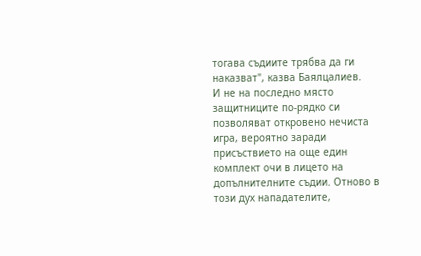тогава съдиите трябва да ги наказват", казва Баялцалиев.
И не на последно място защитниците по-рядко си позволяват откровено нечиста игра, вероятно заради присъствието на още един комплект очи в лицето на допълнителните съдии. Отново в този дух нападателите,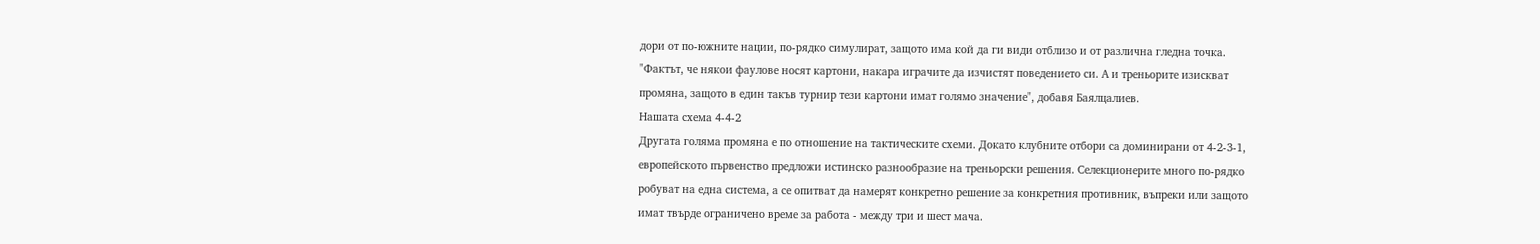дори от по-южните нации, по-рядко симулират, защото има кой да ги види отблизо и от различна гледна точка. "Фактът, че някои фаулове носят картони, накара играчите да изчистят поведението си. А и треньорите изискват промяна, защото в един такъв турнир тези картони имат голямо значение", добавя Баялцалиев.
Нашата схема 4-4-2
Другата голяма промяна е по отношение на тактическите схеми. Докато клубните отбори са доминирани от 4-2-3-1, европейското първенство предложи истинско разнообразие на треньорски решения. Селекционерите много по-рядко робуват на една система, а се опитват да намерят конкретно решение за конкретния противник, въпреки или защото имат твърде ограничено време за работа - между три и шест мача.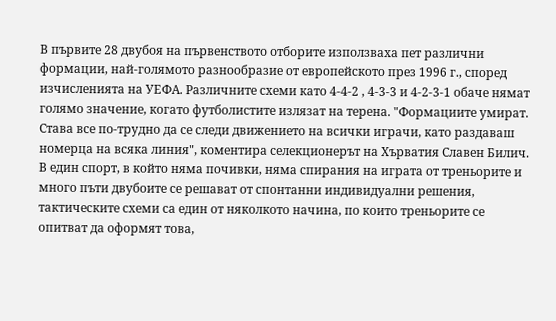В първите 28 двубоя на първенството отборите използваха пет различни формации, най-голямото разнообразие от европейското през 1996 г., според изчисленията на УЕФА. Различните схеми като 4-4-2 , 4-3-3 и 4-2-3-1 обаче нямат голямо значение, когато футболистите излязат на терена. "Формациите умират. Става все по-трудно да се следи движението на всички играчи, като раздаваш номерца на всяка линия", коментира селекционерът на Хърватия Славен Билич.
В един спорт, в който няма почивки, няма спирания на играта от треньорите и много пъти двубоите се решават от спонтанни индивидуални решения, тактическите схеми са един от няколкото начина, по които треньорите се опитват да оформят това,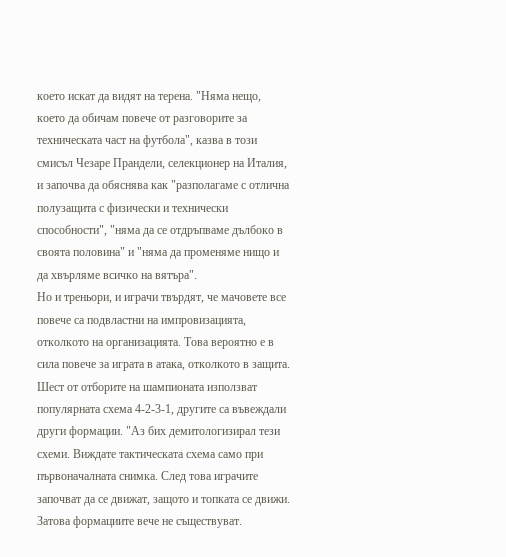което искат да видят на терена. "Няма нещо, което да обичам повече от разговорите за техническата част на футбола", казва в този смисъл Чезаре Прандели, селекционер на Италия, и започва да обяснява как "разполагаме с отлична полузащита с физически и технически способности", "няма да се отдръпваме дълбоко в своята половина" и "няма да променяме нищо и да хвърляме всичко на вятъра".
Но и треньори, и играчи твърдят, че мачовете все повече са подвластни на импровизацията, отколкото на организацията. Това вероятно е в сила повече за играта в атака, отколкото в защита. Шест от отборите на шампионата използват популярната схема 4-2-3-1, другите са въвеждали други формации. "Аз бих демитологизирал тези схеми. Виждате тактическата схема само при първоначалната снимка. След това играчите започват да се движат, защото и топката се движи. Затова формациите вече не съществуват.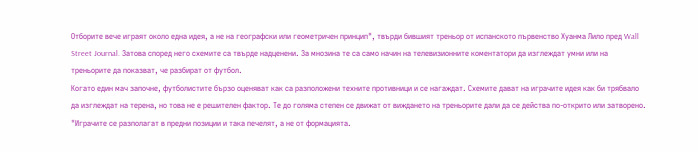Отборите вече играят около една идея, а не на географски или геометричен принцип", твърди бившият треньор от испанското първенство Хуанма Лило пред Wall Street Journal. Затова според него схемите са твърде надценени. За мнозина те са само начин на телевизионните коментатори да изглеждат умни или на треньорите да показват, че разбират от футбол.
Когато един мач започне, футболистите бързо оценяват как са разположени техните противници и се нагаждат. Схемите дават на играчите идея как би трябвало да изглеждат на терена, но това не е решителен фактор. Те до голяма степен се движат от виждането на треньорите дали да се действа по-открито или затворено. "Играчите се разполагат в предни позиции и така печелят, а не от формацията.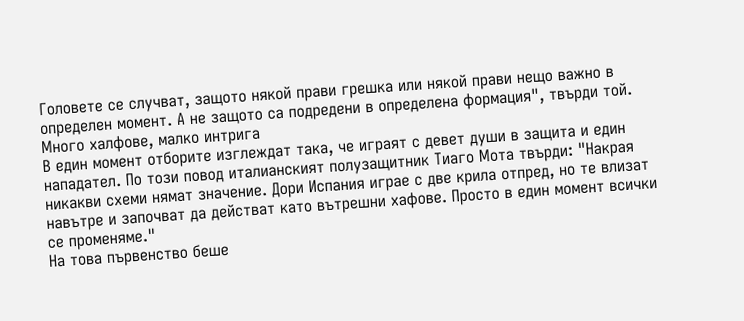Головете се случват, защото някой прави грешка или някой прави нещо важно в определен момент. А не защото са подредени в определена формация", твърди той.
Много халфове, малко интрига
В един момент отборите изглеждат така, че играят с девет души в защита и един нападател. По този повод италианският полузащитник Тиаго Мота твърди: "Накрая никакви схеми нямат значение. Дори Испания играе с две крила отпред, но те влизат навътре и започват да действат като вътрешни хафове. Просто в един момент всички се променяме."
На това първенство беше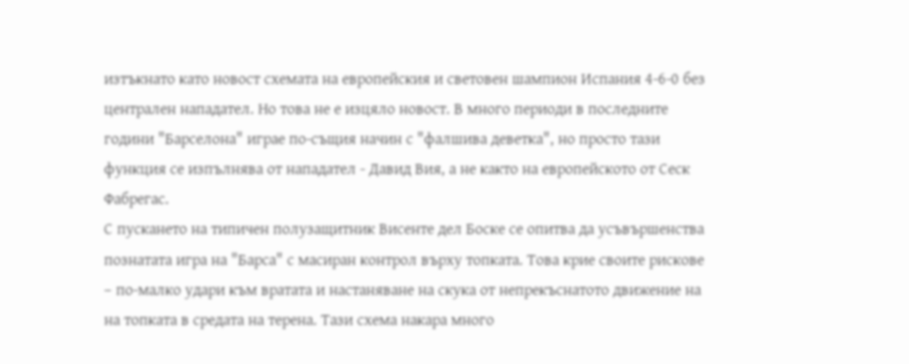изтъкнато като новост схемата на европейския и световен шампион Испания 4-6-0 без централен нападател. Но това не е изцяло новост. В много периоди в последните години "Барселона" играе по-същия начин с "фалшива деветка", но просто тази функция се изпълнява от нападател - Давид Вия, а не както на европейското от Сеск Фабрегас.
С пускането на типичен полузащитник Висенте дел Боске се опитва да усъвършенства познатата игра на "Барса" с масиран контрол върху топката. Това крие своите рискове – по-малко удари към вратата и настаняване на скука от непрекъснатото движение на на топката в средата на терена. Тази схема накара много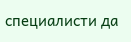специалисти да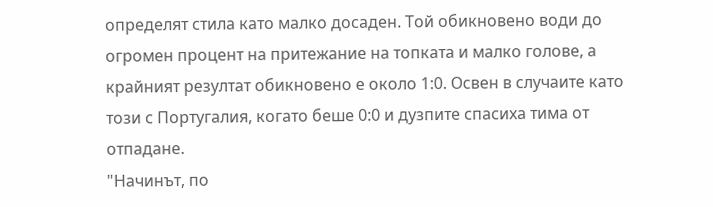определят стила като малко досаден. Той обикновено води до огромен процент на притежание на топката и малко голове, а крайният резултат обикновено е около 1:0. Освен в случаите като този с Португалия, когато беше 0:0 и дузпите спасиха тима от отпадане.
"Начинът, по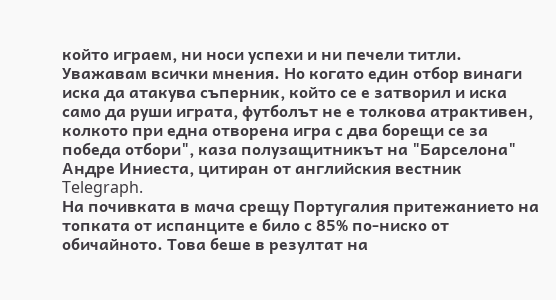който играем, ни носи успехи и ни печели титли. Уважавам всички мнения. Но когато един отбор винаги иска да атакува съперник, който се е затворил и иска само да руши играта, футболът не е толкова атрактивен, колкото при една отворена игра с два борещи се за победа отбори", каза полузащитникът на "Барселона" Андре Иниеста, цитиран от английския вестник Telegraph.
На почивката в мача срещу Португалия притежанието на топката от испанците е било с 85% по-ниско от обичайното. Това беше в резултат на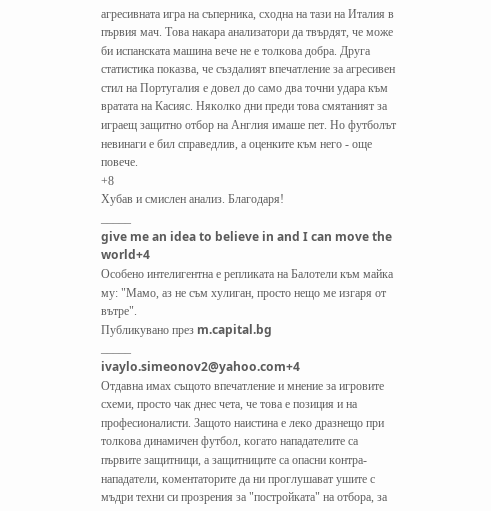агресивната игра на съперника, сходна на тази на Италия в първия мач. Това накара анализатори да твърдят, че може би испанската машина вече не е толкова добра. Друга статистика показва, че създалият впечатление за агресивен стил на Португалия е довел до само два точни удара към вратата на Касияс. Няколко дни преди това смятаният за играещ защитно отбор на Англия имаше пет. Но футболът невинаги е бил справедлив, а оценките към него - още повече.
+8
Хубав и смислен анализ. Благодаря!
_____
give me an idea to believe in and I can move the world+4
Особено интелигентна е репликата на Балотели към майка му: "Мамо, аз не съм хулиган, просто нещо ме изгаря от вътре".
Публикувано през m.capital.bg
_____
ivaylo.simeonov2@yahoo.com+4
Отдавна имах същото впечатление и мнение за игровите схеми, просто чак днес чета, че това е позиция и на професионалисти. Защото наистина е леко дразнещо при толкова динамичен футбол, когато нападателите са първите защитници, а защитниците са опасни контра-нападатели, коментаторите да ни проглушават ушите с мъдри техни си прозрения за "постройката" на отбора, за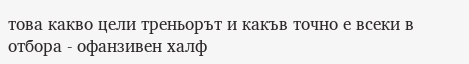това какво цели треньорът и какъв точно е всеки в отбора - офанзивен халф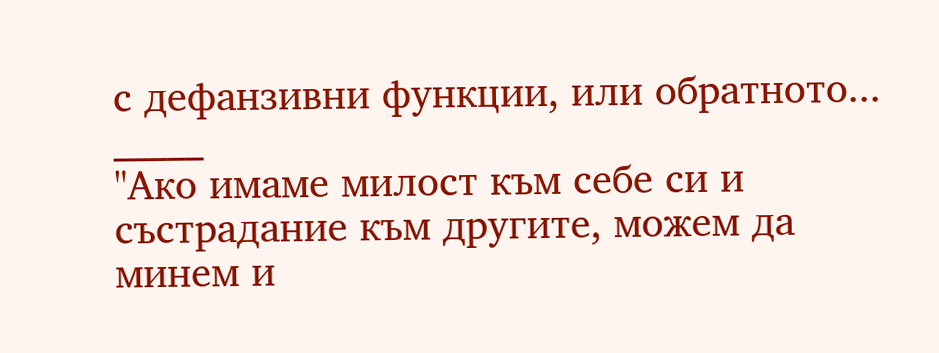с дефанзивни функции, или обратното...
_____
"Ако имаме милост към себе си и състрадание към другите, можем да минем и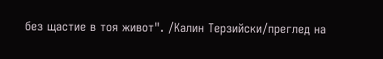без щастие в тоя живот". /Калин Терзийски/преглед на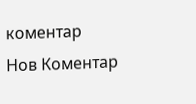коментар
Нов Коментар